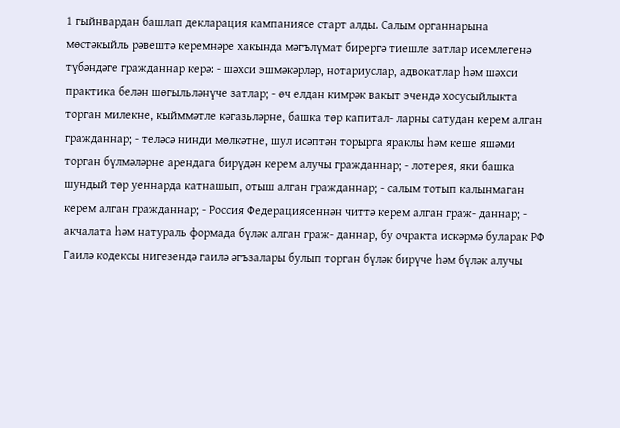1 гыйнвардан башлап декларация кампаниясе старт алды. Салым органнарына мөстәкыйль рәвештә керемнәре хакында мәгълүмат бирергә тиешле затлар исемлегенә түбәндәге гражданнар керә: - шәхси эшмәкәрләр, нотариуслар, адвокатлар һәм шәхси практика белән шөгыльләнүче затлар; - өч елдан кимрәк вакыт эчендә хосусыйлыкта торган милекне, кыйммәтле кәгазьләрне, башка төр капитал- ларны сатудан керем алган гражданнар; - теләсә нинди мөлкәтне, шул исәптән торырга яраклы һәм кеше яшәми торган бүлмәләрне арендага бирүдән керем алучы гражданнар; - лотерея, яки башка шундый төр уеннарда катнашып, отыш алган гражданнар; - салым тотып калынмаган керем алган гражданнар; - Россия Федерациясеннән читтә керем алган граж- даннар; - акчалата һәм натураль формада бүләк алган граж- даннар, бу очракта искәрмә буларак РФ Гаилә кодексы нигезендә гаилә әгъзалары булып торган бүләк бирүче һәм бүләк алучы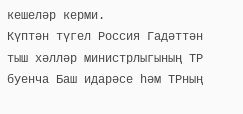кешеләр керми.
Күптән түгел Россия Гадәттән тыш хәлләр министрлыгының ТР буенча Баш идарәсе һәм ТРның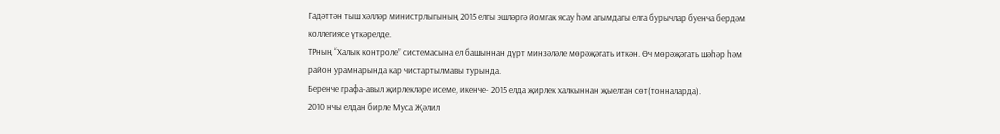Гадәттән тыш хәлләр министрлыгының 2015 елгы эшләргә йомгак ясау һәм агымдагы елга бурычлар буенча бердәм коллегиясе үткәрелде.
ТРның “Халык контроле” системасына ел башыннан дүрт минзәләле мөрәҗәгать иткән. Өч мөрәҗәгать шәһәр һәм район урамнарында кар чистартылмавы турында.
Беренче графа-авыл җирлекләре исеме, икенче- 2015 елда җирлек халкыннан җыелган сөт(тонналарда).
2010 нчы елдан бирле Муса Җәлил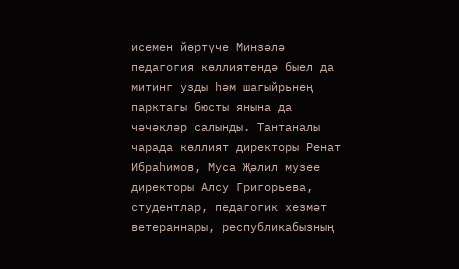исемен йөртүче Минзәлә педагогия көллиятендә быел да митинг узды һәм шагыйрьнең парктагы бюсты янына да чәчәкләр салынды. Тантаналы чарада көллият директоры Ренат Ибраһимов, Муса Җәлил музее директоры Алсу Григорьева, студентлар, педагогик хезмәт ветераннары, республикабызның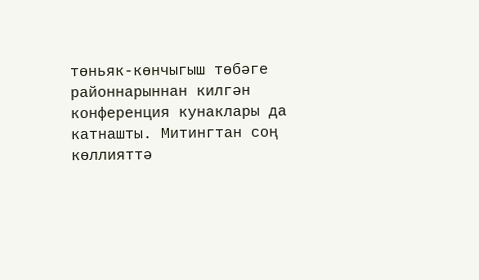төньяк-көнчыгыш төбәге районнарыннан килгән конференция кунаклары да катнашты. Митингтан соң көллияттә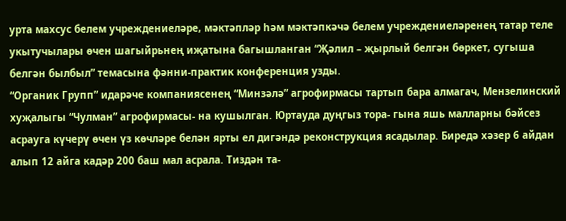урта махсус белем учреждениеләре, мәктәпләр һәм мәктәпкәчә белем учреждениеләренең татар теле укытучылары өчен шагыйрьнең иҗатына багышланган “Җәлил – җырлый белгән бөркет, сугыша белгән былбыл” темасына фәнни-практик конференция узды.
“Органик Групп” идарәче компаниясенең “Минзәлә” агрофирмасы тартып бара алмагач, Мензелинский хуҗалыгы “Чулман” агрофирмасы- на кушылган. Юртауда дуңгыз тора- гына яшь малларны бәйсез асрауга күчерү өчен үз көчләре белән ярты ел дигәндә реконструкция ясадылар. Биредә хәзер 6 айдан алып 12 айга кадәр 200 баш мал асрала. Тиздән та-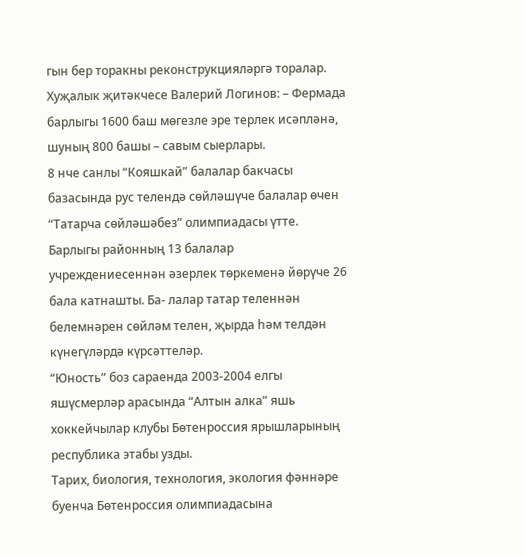гын бер торакны реконструкцияләргә торалар. Хуҗалык җитәкчесе Валерий Логинов: – Фермада барлыгы 1600 баш мөгезле эре терлек исәпләнә, шуның 800 башы – савым сыерлары.
8 нче санлы “Кояшкай” балалар бакчасы базасында рус телендә сөйләшүче балалар өчен “Татарча сөйләшәбез” олимпиадасы үтте. Барлыгы районның 13 балалар учреждениесеннән әзерлек төркеменә йөрүче 26 бала катнашты. Ба- лалар татар теленнән белемнәрен сөйләм телен, җырда һәм телдән күнегүләрдә күрсәттеләр.
“Юность” боз сараенда 2003-2004 елгы яшүсмерләр арасында “Алтын алка” яшь хоккейчылар клубы Бөтенроссия ярышларының республика этабы узды.
Тарих, биология, технология, экология фәннәре буенча Бөтенроссия олимпиадасына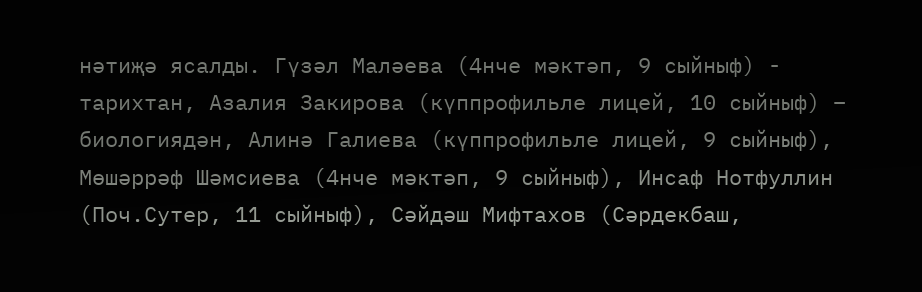нәтиҗә ясалды. Гүзәл Маләева (4нче мәктәп, 9 сыйныф) - тарихтан, Азалия Закирова (күппрофильле лицей, 10 сыйныф) – биологиядән, Алинә Галиева (күппрофильле лицей, 9 сыйныф), Мөшәррәф Шәмсиева (4нче мәктәп, 9 сыйныф), Инсаф Нотфуллин (Поч.Сутер, 11 сыйныф), Сәйдәш Мифтахов (Сәрдекбаш,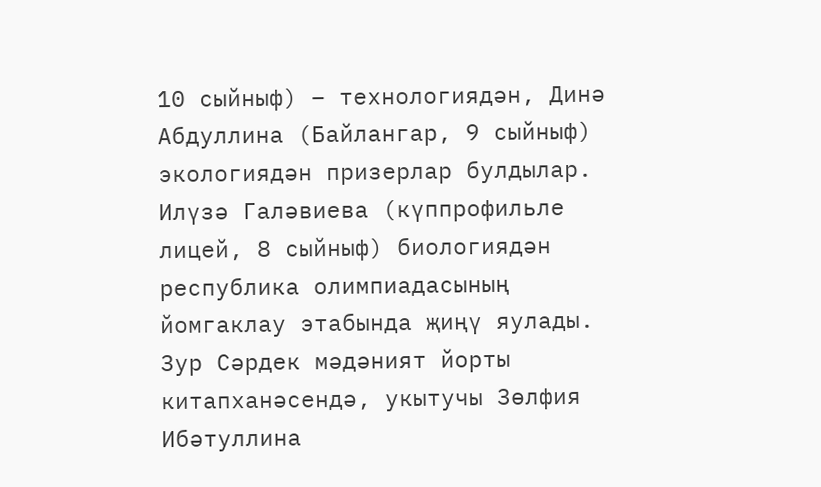10 сыйныф) – технологиядән, Динә Абдуллина (Байлангар, 9 сыйныф) экологиядән призерлар булдылар. Илүзә Галәвиева (күппрофильле лицей, 8 сыйныф) биологиядән республика олимпиадасының йомгаклау этабында җиңү яулады.
Зур Сәрдек мәдәният йорты китапханәсендә, укытучы Зөлфия Ибәтуллина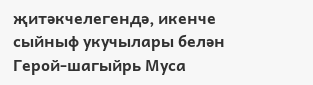җитәкчелегендә, икенче сыйныф укучылары белән Герой-шагыйрь Муса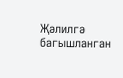Җәлилгә багышланган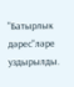"Батырлык дәрес"ләре уздырылды.